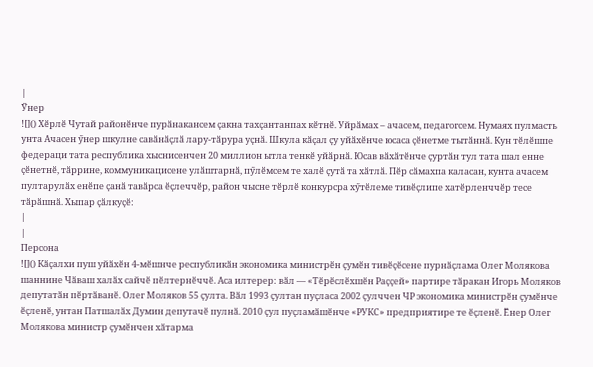|
Ӳнер
![]() Хӗрлӗ Чутай районӗнче пурӑнакансем ҫакна тахҫантанпах кӗтнӗ. Уйрӑмах – ачасем, педагогсем. Нумаях пулмасть унта Ачасен ӳнер шкулне савӑнӑҫлӑ лару-тӑрура уҫнӑ. Шкула кӑҫал ҫу уйӑхӗнче юсаса ҫӗнетме тытӑннӑ. Кун тӗлӗшпе федераци тата республика хыснисенчен 20 миллион ытла тенкӗ уйӑрнӑ. Юсав вӑхӑтӗнче ҫуртӑн тул тата шал енне ҫӗнетнӗ, тӑррине, коммуникацисене улӑштарнӑ, пӳлӗмсем те халӗ ҫутӑ та хӑтлӑ. Пӗр сӑмахпа каласан, кунта ачасем пултарулӑх енӗпе ҫанӑ тавӑрса ӗҫлеччӗр, район чысне тӗрлӗ конкурсра хӳтӗлеме тивӗҫлипе хатӗрленччӗр тесе тӑрӑшнӑ. Хыпар ҫӑлкуҫӗ:
|
|
Персона
![]() Кӑҫалхи пуш уйӑхӗн 4-мӗшнче республикӑн экономика министрӗн ҫумӗн тивӗҫӗсене пурнӑҫлама Олег Молякова шаннине Чӑваш халӑх сайчӗ пӗлтернӗччӗ. Аса илтерер: вӑл — «Тӗрӗслӗхшӗн Раҫҫей» партире тӑракан Игорь Моляков депутатӑн пӗртӑванӗ. Олег Моляков 55 ҫулта. Вӑл 1993 ҫултан пуҫласа 2002 ҫулччен ЧР экономика министрӗн ҫумӗнче ӗҫленӗ, унтан Патшалӑх Думин депутачӗ пулнӑ. 2010 ҫул пуҫламӑшӗнче «РУКС» предприятире те ӗҫленӗ. Ӗнер Олег Молякова министр ҫумӗнчен хӑтарма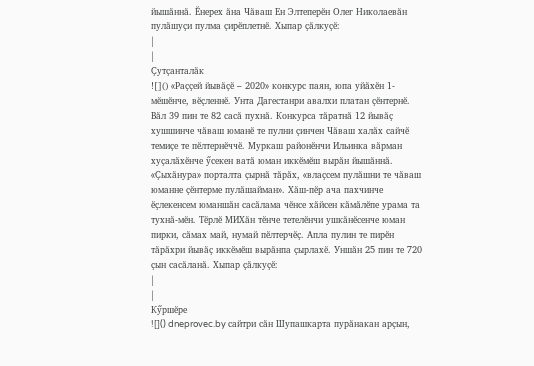йышӑннӑ. Ӗнерех ӑна Чӑваш Ен Элтеперӗн Олег Николаевӑн пулӑшуҫи пулма ҫирӗплетнӗ. Хыпар ҫӑлкуҫӗ:
|
|
Ҫутҫанталӑк
![]() «Раҫҫей йывӑҫӗ – 2020» конкурс паян, юпа уйӑхӗн 1-мӗшӗнче, вӗҫленнӗ. Унта Дагестанри авалхи платан ҫӗнтернӗ. Вӑл 39 пин те 82 сасӑ пухнӑ. Конкурса тӑратнӑ 12 йывӑҫ хушшинче чӑваш юманӗ те пулни ҫинчен Чӑваш халӑх сайчӗ темиҫе те пӗлтернӗччӗ. Муркаш районӗнчи Ильинка вӑрман хуҫалӑхӗнче ӳсекен ватӑ юман иккӗмӗш вырӑн йышӑннӑ. «Ҫыхӑнура» порталта ҫырнӑ тӑрӑх, «влаҫсем пулӑшни те чӑваш юманне ҫӗнтерме пулӑшайман». Хӑш-пӗр ача пахчинче ӗҫлекенсем юманшӑн сасӑлама чӗнсе хӑйсен кӑмӑлӗпе урама та тухнӑ-мӗн. Тӗрлӗ МИХӑн тӗнче тетелӗнчи ушкӑнӗсенче юман пирки, сӑмах май, нумай пӗлтерчӗҫ. Апла пулин те пирӗн тӑрӑхри йывӑҫ иккӗмӗш вырӑнпа ҫырлахӗ. Уншӑн 25 пин те 720 ҫын сасӑланӑ. Хыпар ҫӑлкуҫӗ:
|
|
Кӳршӗре
![]() dneprovec.by сайтри сӑн Шупашкарта пурӑнакан арҫын,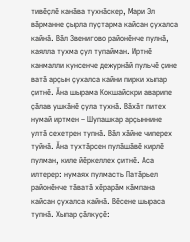тивӗҫлӗ канӑва тухнӑскер, Мари Эл вӑрманне ҫырла пуҫтарма кайсан ҫухалса кайнӑ. Вӑл Звенигово районӗнче пулнӑ, каялла тухма ҫул тупайман. Иртнӗ канмалли кунсенче дежурнӑй пульчӗ ҫине ватӑ арҫын ҫухалса кайни пирки хыпар ҫитнӗ. Ӑна шырама Кокшайскри аварипе ҫӑлав ушкӑнӗ ҫула тухнӑ. Вӑхӑт питех нумай иртмен – Шупашкар арҫыннине ултӑ сехетрен тупнӑ. Вӑл хӑйне чиперех туйнӑ. Ӑна тухтӑрсен пулӑшӑвӗ кирлӗ пулман, киле йӗркеллех ҫитнӗ. Аса илтерер: нумаях пулмасть Патӑрьел районӗнче тӑватӑ хӗрарӑм кӑмпана кайсан ҫухалса кайнӑ. Вӗсене шыраса тупнӑ. Хыпар ҫӑлкуҫӗ: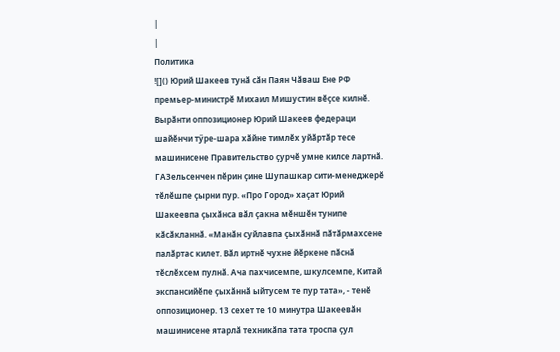|
|
Политика
![]() Юрий Шакеев тунӑ сӑн Паян Чӑваш Ене РФ премьер-министрӗ Михаил Мишустин вӗҫсе килнӗ. Вырӑнти оппозиционер Юрий Шакеев федераци шайӗнчи тӳре-шара хӑйне тимлӗх уйӑртӑр тесе машинисене Правительство ҫурчӗ умне килсе лартнӑ. ГАЗельсенчен пӗрин ҫине Шупашкар сити-менеджерӗ тӗлӗшпе ҫырни пур. «Про Город» хаҫат Юрий Шакеевпа ҫыхӑнса вӑл ҫакна мӗншӗн тунипе кӑсӑкланнӑ. «Манӑн суйлавпа ҫыхӑннӑ пӑтӑрмахсене палӑртас килет. Вӑл иртнӗ чухне йӗркене пӑснӑ тӗслӗхсем пулнӑ. Ача пахчисемпе, шкулсемпе, Китай экспансийӗпе ҫыхӑннӑ ыйтусем те пур тата», - тенӗ оппозиционер. 13 сехет те 10 минутра Шакеевӑн машинисене ятарлӑ техникӑпа тата троспа ҫул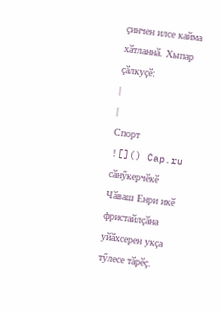ҫинчен илсе кайма хӑтланнӑ. Хыпар ҫӑлкуҫӗ:
|
|
Спорт
![]() Cap.ru сӑнӳкерчӗкӗ Чӑваш Енри икӗ фристайлҫӑна уйӑхсерен укҫа тӳлесе тӑрӗҫ.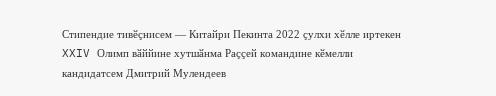Стипендие тивӗҫнисем — Китайри Пекинта 2022 ҫулхи хӗлле иртекен XXIV Олимп вӑййине хутшӑнма Раҫҫей командине кӗмелли кандидатсем Дмитрий Мулендеев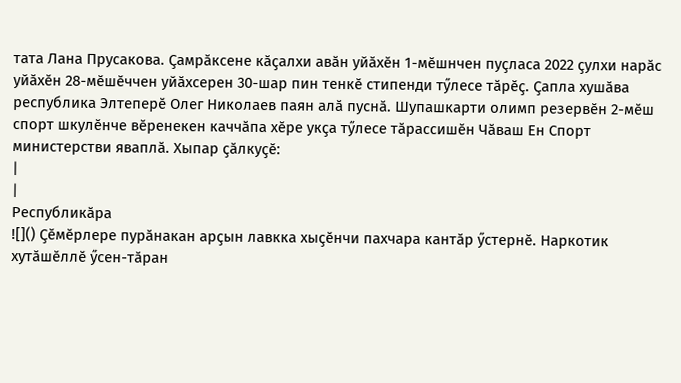тата Лана Прусакова. Ҫамрӑксене кӑҫалхи авӑн уйӑхӗн 1-мӗшнчен пуҫласа 2022 ҫулхи нарӑс уйӑхӗн 28-мӗшӗччен уйӑхсерен 30-шар пин тенкӗ стипенди тӳлесе тӑрӗҫ. Ҫапла хушӑва республика Элтеперӗ Олег Николаев паян алӑ пуснӑ. Шупашкарти олимп резервӗн 2-мӗш спорт шкулӗнче вӗренекен каччӑпа хӗре укҫа тӳлесе тӑрассишӗн Чӑваш Ен Спорт министерстви яваплӑ. Хыпар ҫӑлкуҫӗ:
|
|
Республикӑра
![]() Ҫӗмӗрлере пурӑнакан арҫын лавкка хыҫӗнчи пахчара кантӑр ӳстернӗ. Наркотик хутӑшӗллӗ ӳсен-тӑран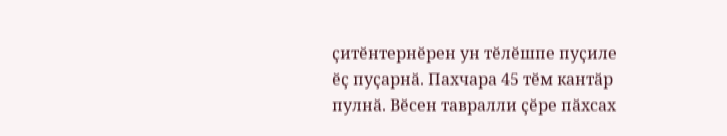ҫитӗнтернӗрен ун тӗлӗшпе пуҫиле ӗҫ пуҫарнӑ. Пахчара 45 тӗм кантӑр пулнӑ. Вӗсен тавралли ҫӗре пӑхсах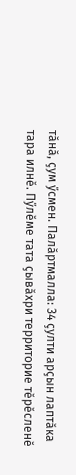тӑнӑ, ҫум ӳсмен. Палӑртмалла: 34 ҫулти арҫын лаптӑка тара илнӗ. Пӳлӗме тата ҫывӑхри территорие тӗрӗсленӗ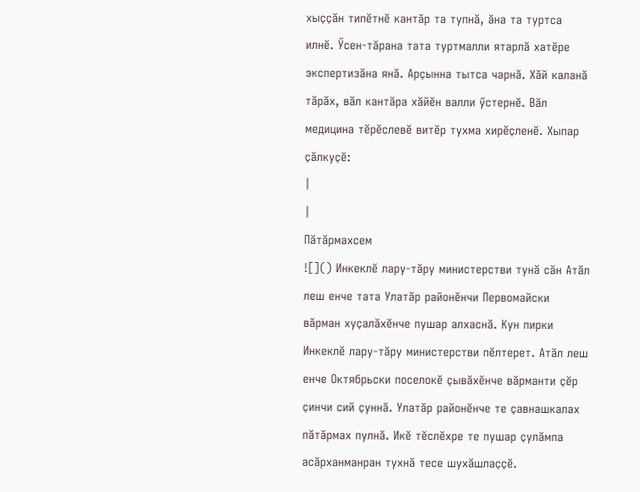хыҫҫӑн типӗтнӗ кантӑр та тупнӑ, ӑна та туртса илнӗ. Ӳсен-тӑрана тата туртмалли ятарлӑ хатӗре экспертизӑна янӑ. Арҫынна тытса чарнӑ. Хӑй каланӑ тӑрӑх, вӑл кантӑра хӑйӗн валли ӳстернӗ. Вӑл медицина тӗрӗслевӗ витӗр тухма хирӗҫленӗ. Хыпар ҫӑлкуҫӗ:
|
|
Пӑтӑрмахсем
![]() Инкеклӗ лару-тӑру министерстви тунӑ сӑн Атӑл леш енче тата Улатӑр районӗнчи Первомайски вӑрман хуҫалӑхӗнче пушар алхаснӑ. Кун пирки Инкеклӗ лару-тӑру министерстви пӗлтерет. Атӑл леш енче Октябрьски поселокӗ ҫывӑхӗнче вӑрманти ҫӗр ҫинчи сий ҫуннӑ. Улатӑр районӗнче те ҫавнашкалах пӑтӑрмах пулнӑ. Икӗ тӗслӗхре те пушар ҫулӑмпа асӑрханманран тухнӑ тесе шухӑшлаҫҫӗ.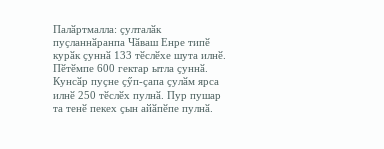Палӑртмалла: ҫулталӑк пуҫланнӑранпа Чӑваш Енре типӗ курӑк ҫуннӑ 133 тӗслӗхе шута илнӗ. Пӗтӗмпе 600 гектар ытла ҫуннӑ. Кунсӑр пуҫне ҫӳп-ҫапа ҫулӑм ярса илнӗ 250 тӗслӗх пулнӑ. Пур пушар та тенӗ пекех ҫын айӑпӗпе пулнӑ.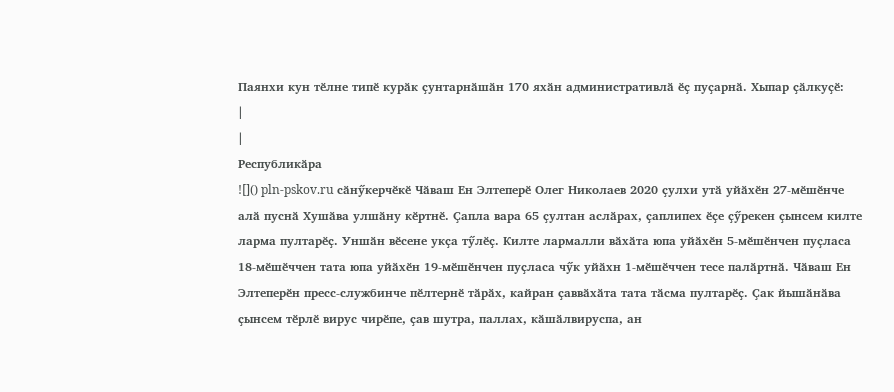Паянхи кун тӗлне типӗ курӑк ҫунтарнӑшӑн 170 яхӑн административлӑ ӗҫ пуҫарнӑ. Хыпар ҫӑлкуҫӗ:
|
|
Республикӑра
![]() pln-pskov.ru сӑнӳкерчӗкӗ Чӑваш Ен Элтеперӗ Олег Николаев 2020 ҫулхи утӑ уйӑхӗн 27-мӗшӗнче алӑ пуснӑ Хушӑва улшӑну кӗртнӗ. Ҫапла вара 65 ҫултан аслӑрах, ҫаплипех ӗҫе ҫӳрекен ҫынсем килте ларма пултарӗҫ. Уншӑн вӗсене укҫа тӳлӗҫ. Килте лармалли вӑхӑта юпа уйӑхӗн 5-мӗшӗнчен пуҫласа 18-мӗшӗччен тата юпа уйӑхӗн 19-мӗшӗнчен пуҫласа чӳк уйӑхн 1-мӗшӗччен тесе палӑртнӑ. Чӑваш Ен Элтеперӗн пресс-службинче пӗлтернӗ тӑрӑх, кайран ҫаввӑхӑта тата тӑсма пултарӗҫ. Ҫак йышӑнӑва ҫынсем тӗрлӗ вирус чирӗпе, ҫав шутра, паллах, кӑшӑлвируспа, ан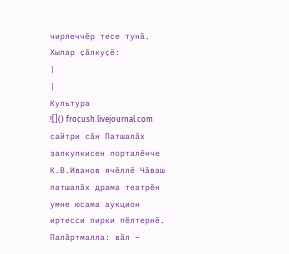чирлеччӗр тесе тунӑ. Хыпар ҫӑлкуҫӗ:
|
|
Культура
![]() frocush.livejournal.com сайтри сӑн Патшалӑх запкупкисен порталӗнче К.В.Иванов ячӗллӗ Чӑваш патшалӑх драма театрӗн умне юсама аукцион иртесси пирки пӗлтернӗ. Палӑртмалла: вӑл –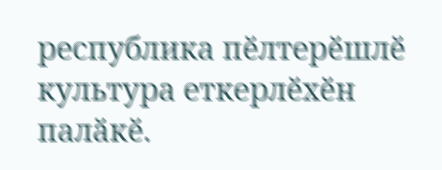республика пӗлтерӗшлӗ культура еткерлӗхӗн палӑкӗ.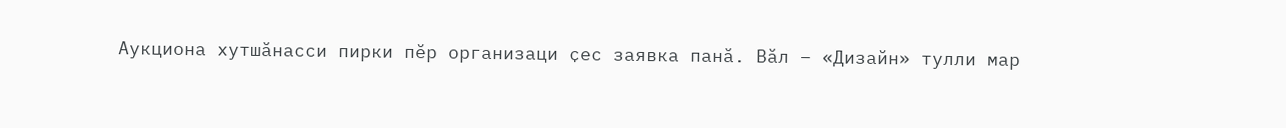Аукциона хутшӑнасси пирки пӗр организаци ҫес заявка панӑ. Вӑл – «Дизайн» тулли мар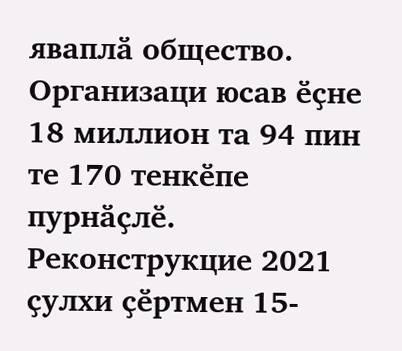яваплӑ общество. Организаци юсав ӗҫне 18 миллион та 94 пин те 170 тенкӗпе пурнӑҫлӗ. Реконструкцие 2021 ҫулхи ҫӗртмен 15-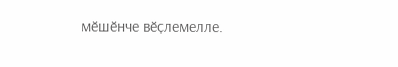мӗшӗнче вӗҫлемелле.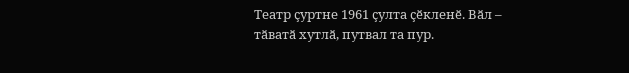Театр ҫуртне 1961 ҫулта ҫӗкленӗ. Вӑл – тӑватӑ хутлӑ, путвал та пур.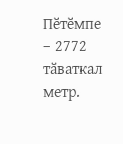Пӗтӗмпе – 2772 тӑваткал метр.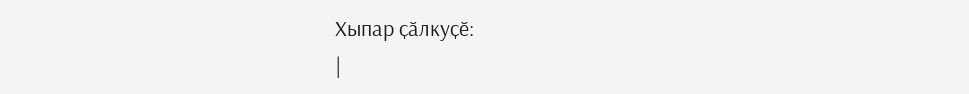Хыпар ҫӑлкуҫӗ:
|